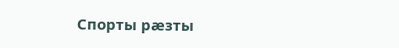Спорты рæзты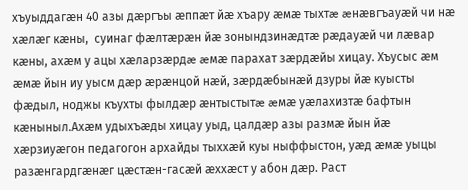хъуыддагæн 40 азы дæргъы æппæт йæ хъару æмæ тыхтæ æнæвгъауæй чи нæ хæлæг кæны,  суинаг фæлтæрæн йæ зонындзинæдтæ рæдауæй чи лæвар кæны, ахæм у ацы хæларзæрдæ æмæ парахат зæрдæйы хицау. Хъусыс æм æмæ йын иу уысм дæр æрæнцой нæй, зæрдæбынæй дзуры йæ куысты фæдыл, ноджы къухты фылдæр æнтыстытæ æмæ уæлахизтæ бафтын кæныныл.Ахæм удыхъæды хицау уыд, цалдæр азы размæ йын йæ хæрзиуæгон педагогон архайды тыххæй куы ныффыстон, уæд æмæ уыцы разæнгардгæнæг цæстæн-гасæй æххæст у абон дæр. Раст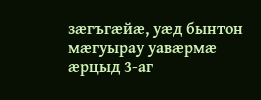зæгъгæйæ, уæд бынтон мæгуырау уавæрмæ æрцыд 3-аг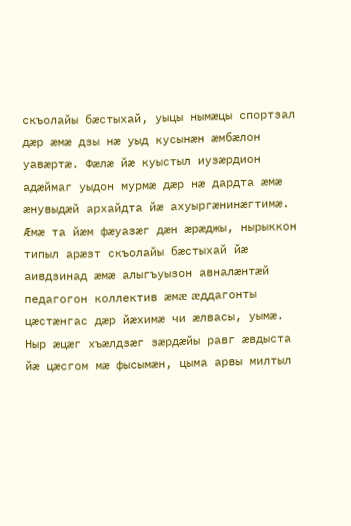скъолайы бæстыхай, уыцы нымæцы спортзал дæр æмæ дзы нæ уыд кусынæн æмбæлон уавæртæ. Фæлæ йæ куыстыл иузæрдион адæймаг уыдон мурмæ дæр нæ дардта æмæ æнувыдæй архайдта йæ ахуыргæнинæгтимæ. Æмæ та йæм фæуазæг дæн æрæджы, нырыккон типыл арæзт скъолайы бæстыхай йæ аивдзинад æмæ алыгъуызон авналæнтæй педагогон коллектив æмæ æддагонты цæстæнгас дæр йæхимæ чи æлвасы, уымæ. Ныр æцæг хъæлдзæг зæрдæйы равг æвдыста йæ цæсгом мæ фысымæн, цыма арвы милтыл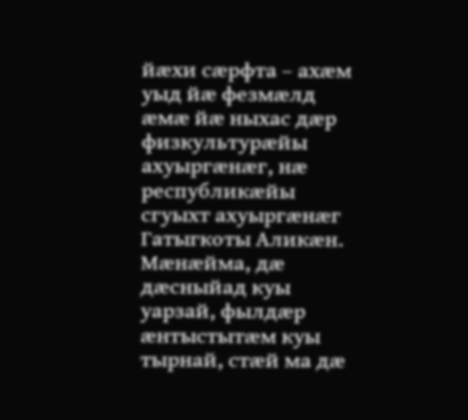йæхи сæрфта – ахæм уыд йæ фезмæлд æмæ йæ ныхас дæр физкультурæйы ахуыргæнæг, нæ республикæйы сгуыхт ахуыргæнæг Гатыгкоты Аликæн. Мæнæйма, дæ дæсныйад куы уарзай, фылдæр æнтыстытæм куы тырнай, стæй ма дæ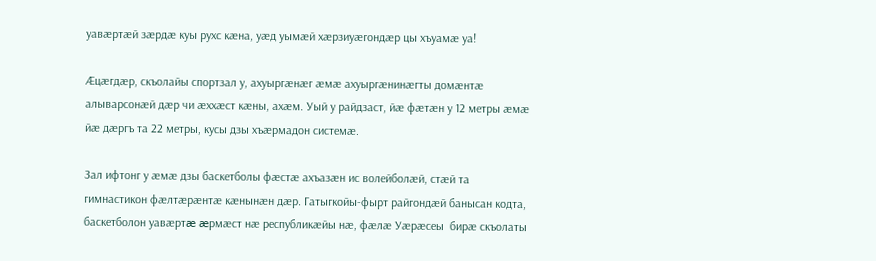уавæртæй зæрдæ куы рухс кæна, уæд уымæй хæрзиуæгондæр цы хъуамæ уа!

Æцæгдæр, скъолайы спортзал у, ахуыргæнæг æмæ ахуыргæнинæгты домæнтæ алыварсонæй дæр чи æххæст кæны, ахæм. Уый у райдзаст, йæ фæтæн у 12 метры æмæ йæ дæргъ та 22 метры, кусы дзы хъæрмадон системæ.

Зал ифтонг у æмæ дзы баскетболы фæстæ ахъазæн ис волейболæй, стæй та гимнастикон фæлтæрæнтæ кæнынæн дæр. Гатыгкойы-фырт райгондæй банысан кодта, баскетболон уавæртæ æрмæст нæ республикæйы нæ, фæлæ Уæрæсеы  бирæ скъолаты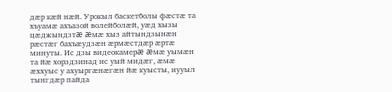дæр кæй нæй. Урокыл баскетболы фæстæ та хъуамæ ахъазой волейболæй, уæд хызы цæджындзтæ æмæ хыз айтындзынæн рæстæг бахъæудзæн æрмæстдæр æртæ минуты. Ис дзы видеокамерæ æмæ уымæн та йæ хорздзинад ис уый мидæг, æмæ  æххуыс у ахуыргæнæгæн йæ куысты, иууыл тынгдæр пайда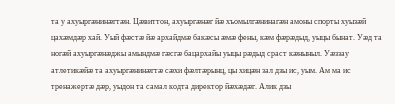та у ахуыргæнинæгтæн. Цæвиттон, ахуыргæнæг йæ хъомылгæнинагæн амоны спорты хуызæй цахæмдæр хай. Уый фæстæ йæ архайдмæ бакæсы æмæ фены, кæм фæрæдыд, уыцы бынат. Уæд та ногæй ахуыргæнæджы амындмæ гæсгæ бацархайы уыцы рæдыд сраст кæныныл. Уæззау атлетикæйæ та ахуыргæнинæгтæ сæхи фæлтæрынц, цы хицæн зал дзы ис, уым. Ам ма ис тренажертæ дæр, уыдон та самал кодта директор йæхæдæг. Алик дзы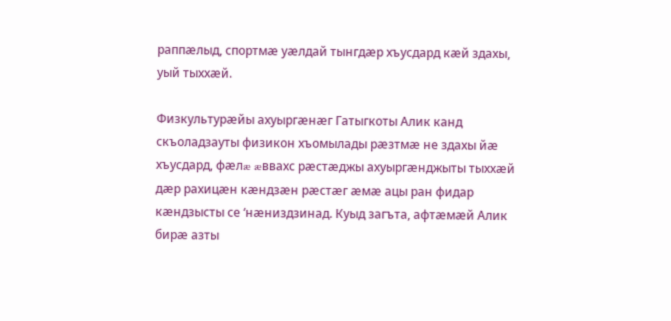раппæлыд, спортмæ уæлдай тынгдæр хъусдард кæй здахы, уый тыххæй.

Физкультурæйы ахуыргæнæг Гатыгкоты Алик канд скъоладзауты физикон хъомылады рæзтмæ не здахы йæ хъусдард, фæлæ æввахс рæстæджы ахуыргæнджыты тыххæй дæр рахицæн кæндзæн рæстæг æмæ ацы ран фидар кæндзысты се ‘нæниздзинад. Куыд загъта, афтæмæй Алик бирæ азты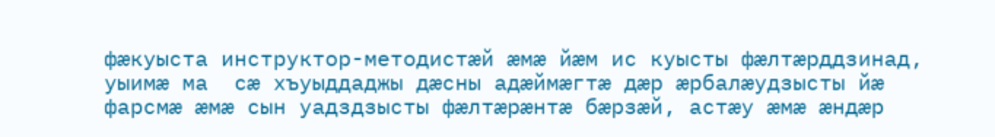фæкуыста инструктор-методистæй æмæ йæм ис куысты фæлтæрддзинад, уыимæ ма  сæ хъуыддаджы дæсны адæймæгтæ дæр æрбалæудзысты йæ фарсмæ æмæ сын уадздзысты фæлтæрæнтæ бæрзæй, астæу æмæ æндæр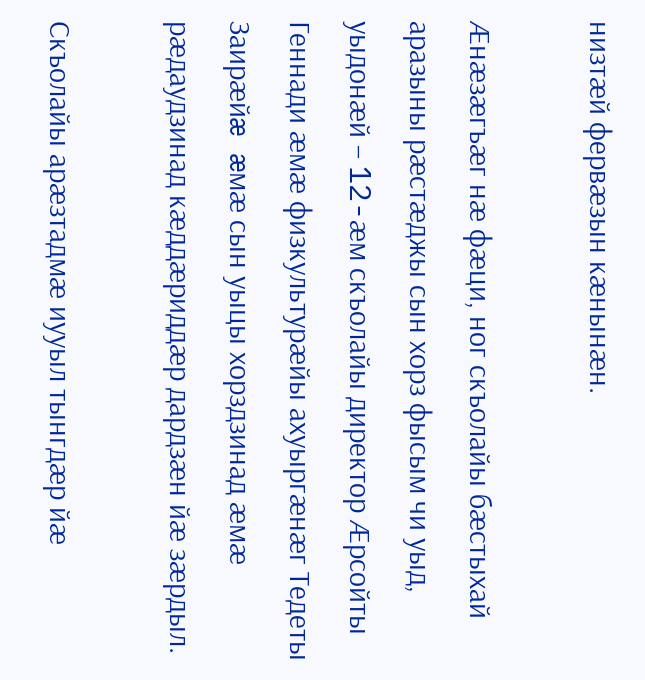низтæй фервæзын кæнынæн.

Æнæзæгъæг нæ фæци, ног скъолайы бæстыхай аразыны рæстæджы сын хорз фысым чи уыд, уыдонæй – 12-æм скъолайы директор Æрсойты Геннади æмæ физкультурæйы ахуыргæнæг Тедеты Заирæйæ æмæ сын уыцы хорздзинад æмæ рæдаудзинад кæддæриддæр дардзæн йæ зæрдыл.

Скъолайы арæзтадмæ иууыл тынгдæр йæ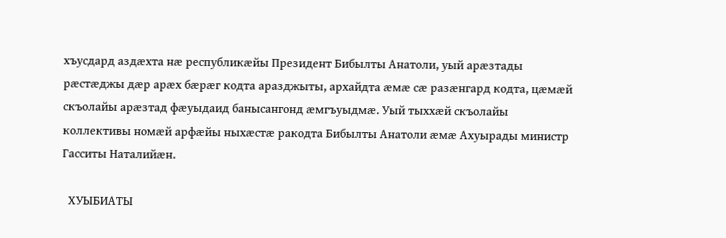хъусдард аздæхта нæ республикæйы Президент Бибылты Анатоли, уый арæзтады рæстæджы дæр арæх бæрæг кодта аразджыты, архайдта æмæ сæ разæнгард кодта, цæмæй скъолайы арæзтад фæуыдаид банысангонд æмгъуыдмæ. Уый тыххæй скъолайы коллективы номæй арфæйы ныхæстæ ракодта Бибылты Анатоли æмæ Ахуырады министр Гасситы Наталийæн.

  ХУЫБИАТЫ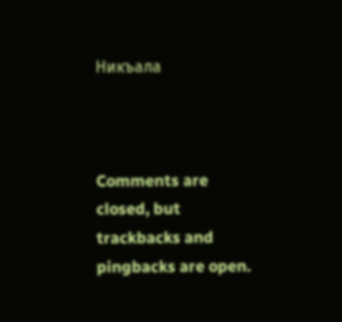Никъала



Comments are closed, but trackbacks and pingbacks are open.